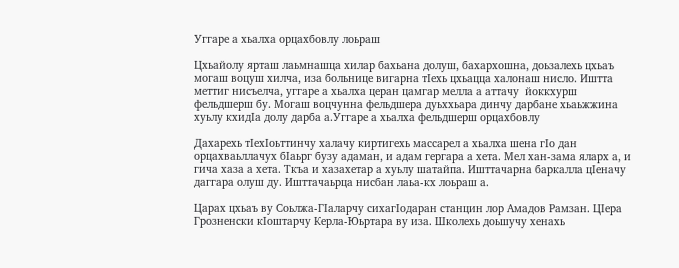Уггаре а хьалха орцахбовлу лоьраш

Цхьайолу ярташ лаьмнашца хилар бахьана долуш, бахархошна, доьзалехь цхьаъ могаш воцуш хилча, иза больнице вигарна тIехь цхьацца халонаш нисло. Иштта меттиг нисъелча, уггаре а хьалха церан цамгар мелла а аттачу  йоккхурш фельдшерш бу. Могаш воцчунна фельдшера дуьххьара динчу дарбане хьаьжжина хуьлу кхидIа долу дарба а.Уггаре а хьалха фельдшерш орцахбовлу

Дахарехь тIехIоьттинчу халачу киртигехь массарел а хьалха шена гIо дан орцахваьллачух бIаьрг бузу адаман, и адам гергара а хета. Мел хан-зама яларх а, и гича хаза а хета. Ткъа и хазахетар а хуьлу шатайпа. Ишттачарна баркалла цIеначу даггара олуш ду. Ишттачаьрца нисбан лаьа-кх лоьраш а.

Царах цхьаъ ву Соьлжа-ГIаларчу сихагIодаран станцин лор Амадов Рамзан. ЦIера Грозненски кIоштарчу Керла-Юьртара ву иза. Школехь доьшучу хенахь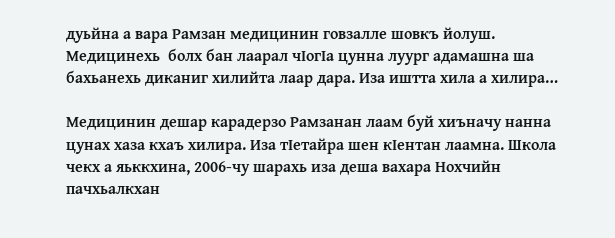дуьйна а вара Рамзан медицинин говзалле шовкъ йолуш. Медицинехь  болх бан лаарал чIогIа цунна луург адамашна ша бахьанехь диканиг хилийта лаар дара. Иза иштта хила а хилира…

Медицинин дешар карадерзо Рамзанан лаам буй хиъначу нанна цунах хаза кхаъ хилира. Иза тIетайра шен кIентан лаамна. Школа чекх а яьккхина, 2006-чу шарахь иза деша вахара Нохчийн пачхьалкхан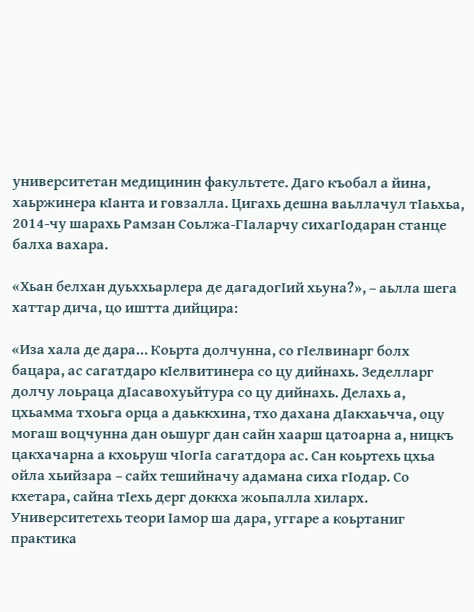университетан медицинин факультете. Даго къобал а йина, хаьржинера кIанта и говзалла. Цигахь дешна ваьллачул тIаьхьа, 2014-чу шарахь Рамзан Соьлжа-ГIаларчу сихагIодаран станце балха вахара.

«Хьан белхан дуьххьарлера де дагадогIий хьуна?», – аьлла шега хаттар дича, цо иштта дийцира:

«Иза хала де дара… Коьрта долчунна, со гIелвинарг болх бацара, ас сагатдаро кIелвитинера со цу дийнахь. Зеделларг долчу лоьраца дIасавохуьйтура со цу дийнахь. Делахь а, цхьамма тхоьга орца а даьккхина, тхо дахана дIакхаьчча, оцу могаш воцчунна дан оьшург дан сайн хаарш цатоарна а, ницкъ цакхачарна а кхоьруш чIогIа сагатдора ас. Сан коьртехь цхьа ойла хьийзара – сайх тешийначу адамана сиха гIодар. Со кхетара, сайна тIехь дерг доккха жоьпалла хиларх. Университетехь теори Iамор ша дара, уггаре а коьртаниг практика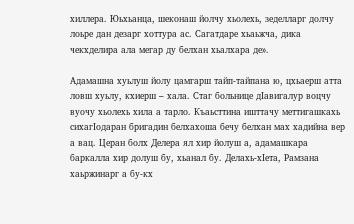хиллера. Юьхьанца, шеконаш йолчу хьолехь, зеделларг долчу лоьре дан дезарг хоттура ас. Сагатдаре хьаьжча, дика чекхделира ала мегар ду белхан хьалхара де».

Адамашна хуьлуш йолу цамгарш тайп-тайпана ю, цхьаерш атта ловш хуьлу, кхиерш – хала. Стаг больнице дIавигалур воцчу вуочу хьолехь хила а тарло. Къаьсттина ишттачу меттигашкахь сихагIодаран бригадин белхахоша бечу белхан мах хадийна вер а вац. Церан болх Делера ял хир йолуш а, адамашкара баркалла хир долуш бу, хьанал бу. Делахь-хIета, Рамзана хаьржинарг а бу-кх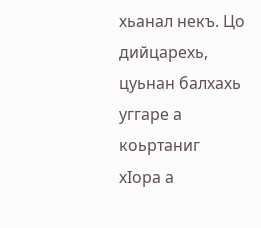хьанал некъ. Цо дийцарехь, цуьнан балхахь уггаре а коьртаниг хIора а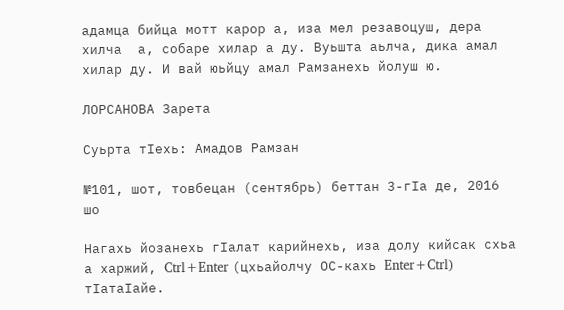адамца бийца мотт карор а, иза мел резавоцуш, дера хилча  а, собаре хилар а ду. Вуьшта аьлча, дика амал хилар ду. И вай юьйцу амал Рамзанехь йолуш ю.

ЛОРСАНОВА Зарета

Суьрта тIехь: Амадов Рамзан

№101, шот, товбецан (сентябрь) беттан 3-гIа де, 2016 шо

Нагахь йозанехь гIалат карийнехь, иза долу кийсак схьа а харжий, Ctrl+Enter (цхьайолчу ОС-кахь Enter+Ctrl) тIатаIайе.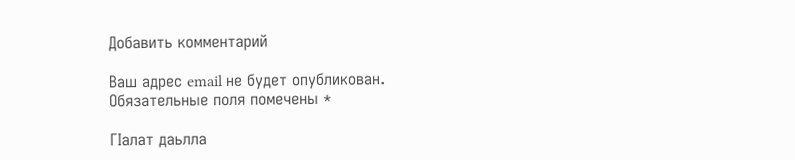Добавить комментарий

Ваш адрес email не будет опубликован. Обязательные поля помечены *

ГIалат даьлла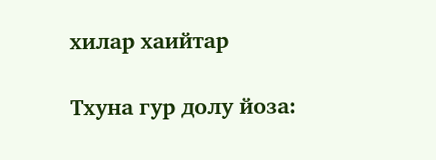хилар хаийтар

Тхуна гур долу йоза: